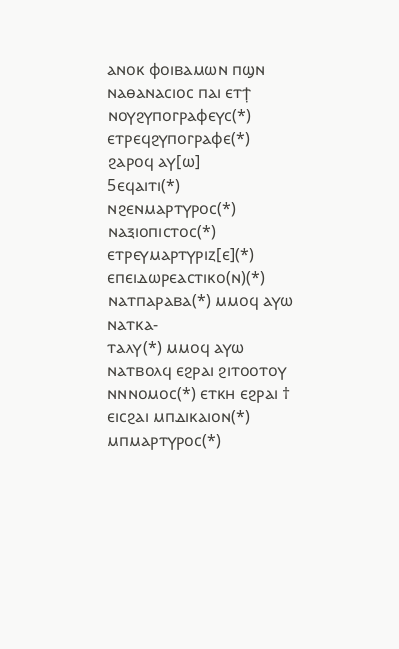ⲁⲛⲟⲕ ⲫⲟⲓⲃⲁⲙⲱⲛ ⲡϣⲛ ⲛⲁⲑⲁⲛⲁⲥⲓⲟⲥ ⲡⲁⲓ ⲉⲧϯ̣
ⲛⲟⲩϩⲩⲡⲟⲅⲣⲁⲫⲉⲩⲥ(*) ⲉⲧⲣⲉϥϩⲩⲡⲟⲅⲣⲁⲫⲉ(*) ϩⲁⲣⲟϥ ⲁⲩ[ⲱ]
5ⲉϥⲁⲓⲧⲓ(*) ⲛϩⲉⲛⲙⲁⲣⲧⲩⲣⲟⲥ(*) ⲛⲁⲝⲓⲟⲡⲓⲥⲧⲟⲥ(*) ⲉⲧⲣⲉⲩⲙⲁⲣⲧⲩⲣⲓⲍ[ⲉ](*)
ⲉⲡⲉⲓⲇⲱⲣⲉⲁⲥⲧⲓⲕⲟ(ⲛ)(*) ⲛⲁⲧⲡⲁⲣⲁⲃⲁ(*) ⲙⲙⲟϥ ⲁⲩⲱ ⲛⲁⲧⲕⲁ-
ⲧⲁⲗⲩ(*) ⲙⲙⲟϥ ⲁⲩⲱ ⲛⲁⲧⲃⲟⲗϥ ⲉϩⲣⲁⲓ ϩⲓⲧⲟⲟⲧⲟⲩ
ⲛⲛⲛⲟⲙⲟⲥ(*) ⲉⲧⲕⲏ ⲉϩⲣⲁⲓ † ⲉⲓⲥϩⲁⲓ ⲙⲡⲇⲓⲕⲁⲓⲟⲛ(*)
ⲙⲡⲙⲁⲣⲧⲩⲣⲟⲥ(*)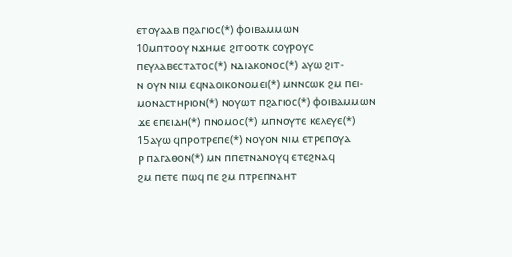ⲉⲧⲟⲩⲁⲁⲃ ⲡϩⲁⲅⲓⲟⲥ(*) ⲫⲟⲓⲃⲁⲙⲙⲱⲛ
10ⲙⲡⲧⲟⲟⲩ ⲛϫⲏⲙⲉ ϩⲓⲧⲟⲟⲧⲕ ⲥⲟⲩⲣⲟⲩⲥ
ⲡⲉⲩⲗⲁⲃⲉⲥⲧⲁⲧⲟⲥ(*) ⲛⲇⲓⲁⲕⲟⲛⲟⲥ(*) ⲁⲩⲱ ϩⲓⲧ-
ⲛ ⲟⲩⲛ ⲛⲓⲙ ⲉϥⲛⲁⲟⲓⲕⲟⲛⲟⲙⲉⲓ(*) ⲙⲛⲛⲥⲱⲕ ϩⲙ ⲡⲉⲓ-
ⲙⲟⲛⲁⲥⲧⲏⲣⲓⲟⲛ(*) ⲛⲟⲩⲱⲧ ⲡϩⲁⲅⲓⲟⲥ(*) ⲫⲟⲓⲃⲁⲙⲙⲱⲛ
ϫⲉ ⲉⲡⲉⲓⲇⲏ(*) ⲡⲛⲟⲙⲟⲥ(*) ⲙⲡⲛⲟⲩⲧⲉ ⲕⲉⲗⲉⲩⲉ(*)
15ⲁⲩⲱ ϥⲡⲣⲟⲧⲣⲉⲡⲉ(*) ⲛⲟⲩⲟⲛ ⲛⲓⲙ ⲉⲧⲣⲉⲡⲟⲩⲁ
ⲣ ⲡⲁⲅⲁⲑⲟⲛ(*) ⲙⲛ ⲡⲡⲉⲧⲛⲁⲛⲟⲩϥ ⲉⲧⲉϩⲛⲁϥ
ϩⲙ ⲡⲉⲧⲉ ⲡⲱϥ ⲡⲉ ϩⲙ ⲡⲧⲣⲉⲡⲛⲁⲏⲧ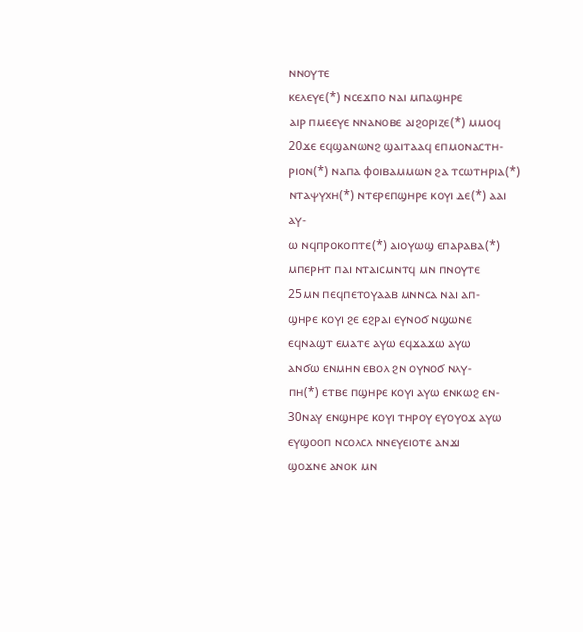ⲛⲛⲟⲩⲧⲉ
ⲕⲉⲗⲉⲩⲉ(*) ⲛⲥⲉϫⲡⲟ ⲛⲁⲓ ⲙⲡⲁϣⲏⲣⲉ
ⲁⲓⲣ ⲡⲙⲉⲉⲩⲉ ⲛⲛⲁⲛⲟⲃⲉ ⲁⲓϩⲟⲣⲓⲍⲉ(*) ⲙⲙⲟϥ
20ϫⲉ ⲉϥϣⲁⲛⲱⲛϩ ϣⲁⲓⲧⲁⲁϥ ⲉⲡⲙⲟⲛⲁⲥⲧⲏ-
ⲣⲓⲟⲛ(*) ⲛⲁⲡⲁ ⲫⲟⲓⲃⲁⲙⲙⲱⲛ ϩⲁ ⲧⲥⲱⲧⲏⲣⲓⲁ(*)
ⲛⲧⲁⲯⲩⲭⲏ(*) ⲛⲧⲉⲣⲉⲡϣⲏⲣⲉ ⲕⲟⲩⲓ ⲇⲉ(*) ⲁⲁⲓ ⲁⲩ-
ⲱ ⲛϥⲡⲣⲟⲕⲟⲡⲧⲉ(*) ⲁⲓⲟⲩⲱϣ ⲉⲡⲁⲣⲁⲃⲁ(*)
ⲙⲡⲉⲣⲏⲧ ⲡⲁⲓ ⲛⲧⲁⲓⲥⲙⲛⲧϥ ⲙⲛ ⲡⲛⲟⲩⲧⲉ
25ⲙⲛ ⲡⲉϥⲡⲉⲧⲟⲩⲁⲁⲃ ⲙⲛⲛⲥⲁ ⲛⲁⲓ ⲁⲡ-
ϣⲏⲣⲉ ⲕⲟⲩⲓ ϩⲉ ⲉϩⲣⲁⲓ ⲉⲩⲛⲟϭ ⲛϣⲱⲛⲉ
ⲉϥⲛⲁϣⲧ ⲉⲙⲁⲧⲉ ⲁⲩⲱ ⲉϥϫⲁϫⲱ ⲁⲩⲱ
ⲁⲛϭⲱ ⲉⲛⲙⲏⲛ ⲉⲃⲟⲗ ϩⲛ ⲟⲩⲛⲟϭ ⲛⲗⲩ-
ⲡⲏ(*) ⲉⲧⲃⲉ ⲡϣⲏⲣⲉ ⲕⲟⲩⲓ ⲁⲩⲱ ⲉⲛⲕⲱϩ ⲉⲛ-
30ⲛⲁⲩ ⲉⲛϣⲏⲣⲉ ⲕⲟⲩⲓ ⲧⲏⲣⲟⲩ ⲉⲩⲟⲩⲟϫ ⲁⲩⲱ
ⲉⲩϣⲟⲟⲡ ⲛⲥⲟⲗⲥⲗ ⲛⲛⲉⲩⲉⲓⲟⲧⲉ ⲁⲛϫⲓ
ϣⲟϫⲛⲉ ⲁⲛⲟⲕ ⲙⲛ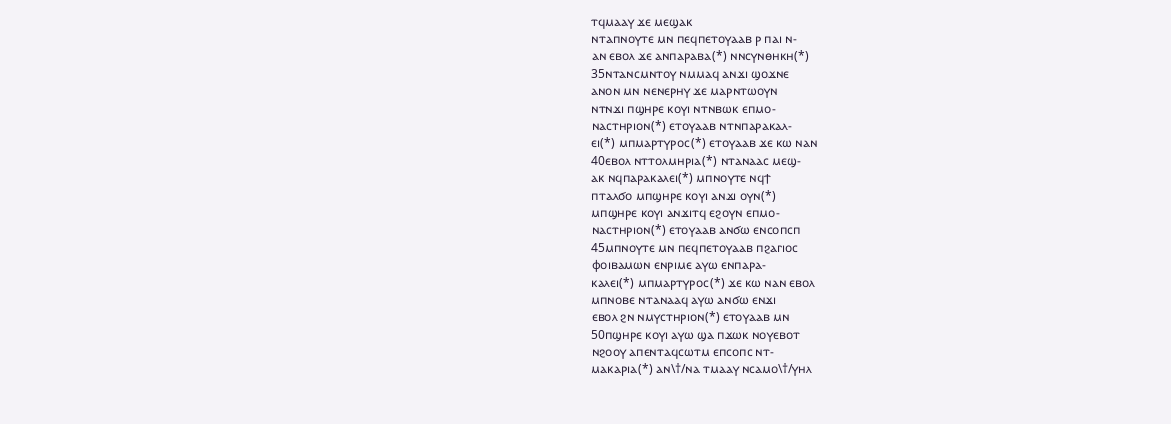ⲧϥⲙⲁⲁⲩ ϫⲉ ⲙⲉϣⲁⲕ
ⲛⲧⲁⲡⲛⲟⲩⲧⲉ ⲙⲛ ⲡⲉϥⲡⲉⲧⲟⲩⲁⲁⲃ ⲣ ⲡⲁⲓ ⲛ-
ⲁⲛ ⲉⲃⲟⲗ ϫⲉ ⲁⲛⲡⲁⲣⲁⲃⲁ(*) ⲛⲛⲥⲩⲛⲑⲏⲕⲏ(*)
35ⲛⲧⲁⲛⲥⲙⲛⲧⲟⲩ ⲛⲙⲙⲁϥ ⲁⲛϫⲓ ϣⲟϫⲛⲉ
ⲁⲛⲟⲛ ⲙⲛ ⲛⲉⲛⲉⲣⲏⲩ ϫⲉ ⲙⲁⲣⲛⲧⲱⲟⲩⲛ
ⲛⲧⲛϫⲓ ⲡϣⲏⲣⲉ ⲕⲟⲩⲓ ⲛⲧⲛⲃⲱⲕ ⲉⲡⲙⲟ-
ⲛⲁⲥⲧⲏⲣⲓⲟⲛ(*) ⲉⲧⲟⲩⲁⲁⲃ ⲛⲧⲛⲡⲁⲣⲁⲕⲁⲗ-
ⲉⲓ(*) ⲙⲡⲙⲁⲣⲧⲩⲣⲟⲥ(*) ⲉⲧⲟⲩⲁⲁⲃ ϫⲉ ⲕⲱ ⲛⲁⲛ
40ⲉⲃⲟⲗ ⲛⲧⲧⲟⲗⲙⲏⲣⲓⲁ(*) ⲛⲧⲁⲛⲁⲁⲥ ⲙⲉϣ-
ⲁⲕ ⲛϥⲡⲁⲣⲁⲕⲁⲗⲉⲓ(*) ⲙⲡⲛⲟⲩⲧⲉ ⲛϥϯ
ⲡⲧⲁⲗϭⲟ ⲙⲡϣⲏⲣⲉ ⲕⲟⲩⲓ ⲁⲛϫⲓ ⲟⲩⲛ(*)
ⲙⲡϣⲏⲣⲉ ⲕⲟⲩⲓ ⲁⲛϫⲓⲧϥ ⲉϩⲟⲩⲛ ⲉⲡⲙⲟ-
ⲛⲁⲥⲧⲏⲣⲓⲟⲛ(*) ⲉⲧⲟⲩⲁⲁⲃ ⲁⲛϭⲱ ⲉⲛⲥⲟⲡⲥⲡ
45ⲙⲡⲛⲟⲩⲧⲉ ⲙⲛ ⲡⲉϥⲡⲉⲧⲟⲩⲁⲁⲃ ⲡϩⲁⲅⲓⲟⲥ
ⲫⲟⲓⲃⲁⲙⲱⲛ ⲉⲛⲣⲓⲙⲉ ⲁⲩⲱ ⲉⲛⲡⲁⲣⲁ-
ⲕⲁⲗⲉⲓ(*) ⲙⲡⲙⲁⲣⲧⲩⲣⲟⲥ(*) ϫⲉ ⲕⲱ ⲛⲁⲛ ⲉⲃⲟⲗ
ⲙⲡⲛⲟⲃⲉ ⲛⲧⲁⲛⲁⲁϥ ⲁⲩⲱ ⲁⲛϭⲱ ⲉⲛϫⲓ
ⲉⲃⲟⲗ ϩⲛ ⲛⲙⲩⲥⲧⲏⲣⲓⲟⲛ(*) ⲉⲧⲟⲩⲁⲁⲃ ⲙⲛ
50ⲡϣⲏⲣⲉ ⲕⲟⲩⲓ ⲁⲩⲱ ϣⲁ ⲡϫⲱⲕ ⲛⲟⲩⲉⲃⲟⲧ
ⲛϩⲟⲟⲩ ⲁⲡⲉⲛⲧⲁϥⲥⲱⲧⲙ ⲉⲡⲥⲟⲡⲥ ⲛⲧ-
ⲙⲁⲕⲁⲣⲓⲁ(*) ⲁⲛ\†/ⲛⲁ ⲧⲙⲁⲁⲩ ⲛⲥⲁⲙⲟ\†/ⲩⲏⲗ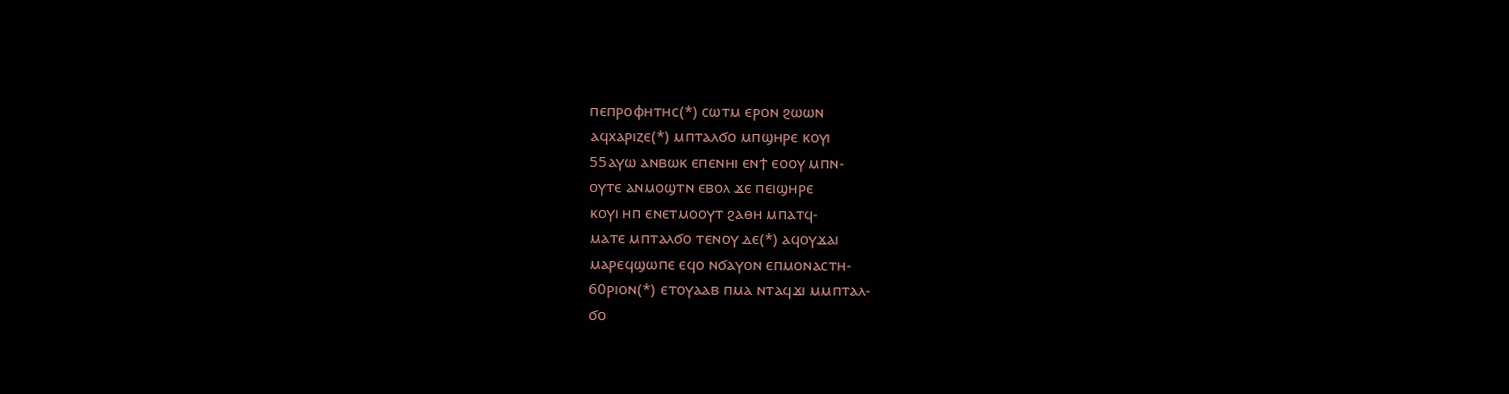ⲡⲉⲡⲣⲟⲫⲏⲧⲏⲥ(*) ⲥⲱⲧⲙ ⲉⲣⲟⲛ ϩⲱⲱⲛ
ⲁϥⲭⲁⲣⲓⲍⲉ(*) ⲙⲡⲧⲁⲗϭⲟ ⲙⲡϣⲏⲣⲉ ⲕⲟⲩⲓ
55ⲁⲩⲱ ⲁⲛⲃⲱⲕ ⲉⲡⲉⲛⲏⲓ ⲉⲛϯ ⲉⲟⲟⲩ ⲙⲡⲛ-
ⲟⲩⲧⲉ ⲁⲛⲙⲟϣⲧⲛ ⲉⲃⲟⲗ ϫⲉ ⲡⲉⲓϣⲏⲣⲉ
ⲕⲟⲩⲓ ⲏⲡ ⲉⲛⲉⲧⲙⲟⲟⲩⲧ ϩⲁⲑⲏ ⲙⲡⲁⲧϥ-
ⲙⲁⲧⲉ ⲙⲡⲧⲁⲗϭⲟ ⲧⲉⲛⲟⲩ ⲇⲉ(*) ⲁϥⲟⲩϫⲁⲓ
ⲙⲁⲣⲉϥϣⲱⲡⲉ ⲉϥⲟ ⲛϭⲁⲩⲟⲛ ⲉⲡⲙⲟⲛⲁⲥⲧⲏ-
60ⲣⲓⲟⲛ(*) ⲉⲧⲟⲩⲁⲁⲃ ⲡⲙⲁ ⲛⲧⲁϥϫⲓ ⲙⲙⲡⲧⲁⲗ-
ϭⲟ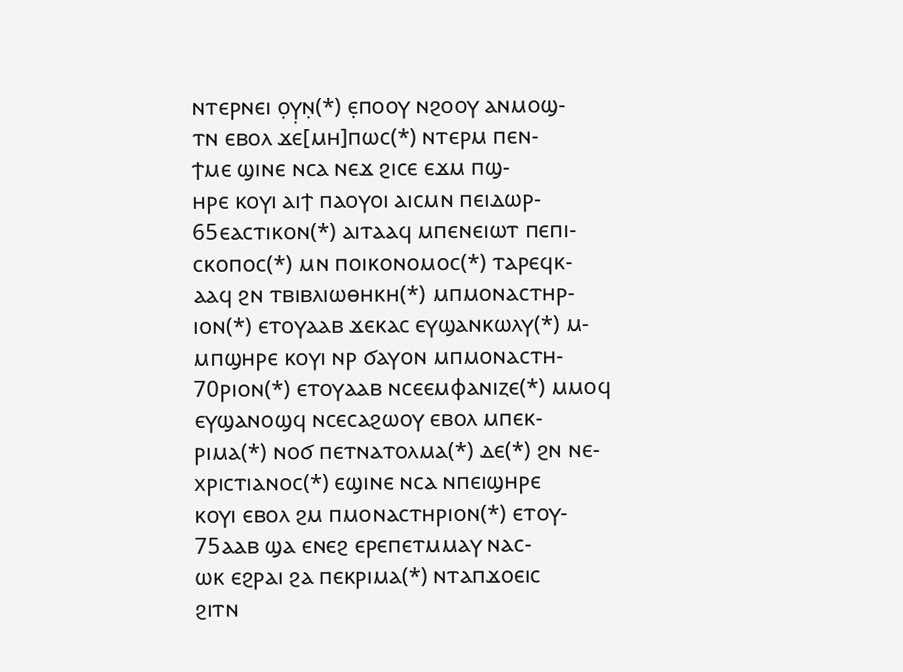ⲛⲧⲉⲣⲛⲉⲓ ⲟ̣ⲩ̣ⲛ̣(*) ⲉ̣ⲡⲟⲟⲩ ⲛϩⲟⲟⲩ ⲁⲛⲙⲟϣ-
ⲧⲛ ⲉⲃⲟⲗ ϫⲉ[ⲙⲏ]ⲡⲱⲥ(*) ⲛⲧⲉⲣⲙ ⲡⲉⲛ-
ϯⲙⲉ ϣⲓⲛⲉ ⲛⲥⲁ ⲛⲉϫ ϩⲓⲥⲉ ⲉϫⲙ ⲡϣ-
ⲏⲣⲉ ⲕⲟⲩⲓ ⲁⲓϯ ⲡⲁⲟⲩⲟⲓ ⲁⲓⲥⲙⲛ ⲡⲉⲓⲇⲱⲣ-
65ⲉⲁⲥⲧⲓⲕⲟⲛ(*) ⲁⲓⲧⲁⲁϥ ⲙⲡⲉⲛⲉⲓⲱⲧ ⲡⲉⲡⲓ-
ⲥⲕⲟⲡⲟⲥ(*) ⲙⲛ ⲡⲟⲓⲕⲟⲛⲟⲙⲟⲥ(*) ⲧⲁⲣⲉϥⲕ-
ⲁⲁϥ ϩⲛ ⲧⲃⲓⲃⲗⲓⲱⲑⲏⲕⲏ(*) ⲙⲡⲙⲟⲛⲁⲥⲧⲏⲣ-
ⲓⲟⲛ(*) ⲉⲧⲟⲩⲁⲁⲃ ϫⲉⲕⲁⲥ ⲉⲩϣⲁⲛⲕⲱⲗⲩ(*) ⲙ-
ⲙⲡϣⲏⲣⲉ ⲕⲟⲩⲓ ⲛⲣ ϭⲁⲩⲟⲛ ⲙⲡⲙⲟⲛⲁⲥⲧⲏ-
70ⲣⲓⲟⲛ(*) ⲉⲧⲟⲩⲁⲁⲃ ⲛⲥⲉⲉⲙⲫⲁⲛⲓⲍⲉ(*) ⲙⲙⲟϥ
ⲉⲩϣⲁⲛⲟϣϥ ⲛⲥⲉⲥⲁϩⲱⲟⲩ ⲉⲃⲟⲗ ⲙⲡⲉⲕ-
ⲣⲓⲙⲁ(*) ⲛⲟϭ ⲡⲉⲧⲛⲁⲧⲟⲗⲙⲁ(*) ⲇⲉ(*) ϩⲛ ⲛⲉ-
ⲭⲣⲓⲥⲧⲓⲁⲛⲟⲥ(*) ⲉϣⲓⲛⲉ ⲛⲥⲁ ⲛⲡⲉⲓϣⲏⲣⲉ
ⲕⲟⲩⲓ ⲉⲃⲟⲗ ϩⲙ ⲡⲙⲟⲛⲁⲥⲧⲏⲣⲓⲟⲛ(*) ⲉⲧⲟⲩ-
75ⲁⲁⲃ ϣⲁ ⲉⲛⲉϩ ⲉⲣⲉⲡⲉⲧⲙⲙⲁⲩ ⲛⲁⲥ-
ⲱⲕ ⲉϩⲣⲁⲓ ϩⲁ ⲡⲉⲕⲣⲓⲙⲁ(*) ⲛⲧⲁⲡϫⲟⲉⲓⲥ
ϩⲓⲧⲛ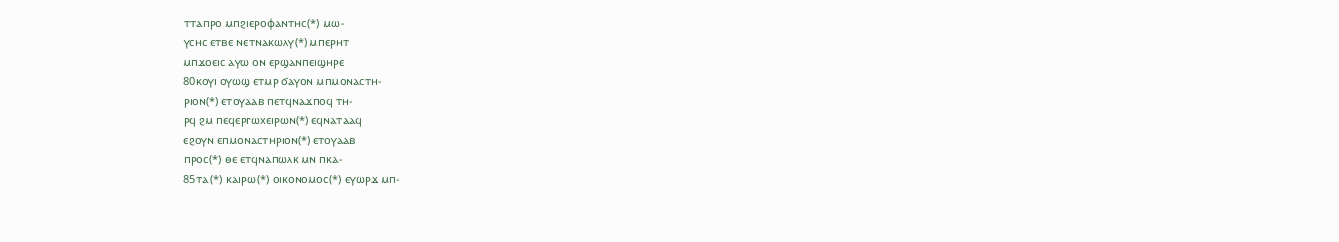ⲧⲧⲁⲡⲣⲟ ⲙⲡϩⲓⲉⲣⲟⲫⲁⲛⲧⲏⲥ(*) ⲙⲱ-
ⲩⲥⲏⲥ ⲉⲧⲃⲉ ⲛⲉⲧⲛⲁⲕⲱⲗⲩ(*) ⲙⲡⲉⲣⲏⲧ
ⲙⲡϫⲟⲉⲓⲥ ⲁⲩⲱ ⲟⲛ ⲉⲣϣⲁⲛⲡⲉⲓϣⲏⲣⲉ
80ⲕⲟⲩⲓ ⲟⲩⲱϣ ⲉⲧⲙⲣ ϭⲁⲩⲟⲛ ⲙⲡⲙⲟⲛⲁⲥⲧⲏ-
ⲣⲓⲟⲛ(*) ⲉⲧⲟⲩⲁⲁⲃ ⲡⲉⲧϥⲛⲁϫⲡⲟϥ ⲧⲏ-
ⲣϥ ϩⲙ ⲡⲉϥⲉⲣⲅⲱⲭⲉⲓⲣⲱⲛ(*) ⲉϥⲛⲁⲧⲁⲁϥ
ⲉϩⲟⲩⲛ ⲉⲡⲙⲟⲛⲁⲥⲧⲏⲣⲓⲟⲛ(*) ⲉⲧⲟⲩⲁⲁⲃ
ⲡⲣⲟⲥ(*) ⲑⲉ ⲉⲧϥⲛⲁⲡⲱⲗⲕ ⲙⲛ ⲡⲕⲁ-
85ⲧⲁ(*) ⲕⲁⲓⲣⲱ(*) ⲟⲓⲕⲟⲛⲟⲙⲟⲥ(*) ⲉⲩⲱⲣϫ ⲙⲡ-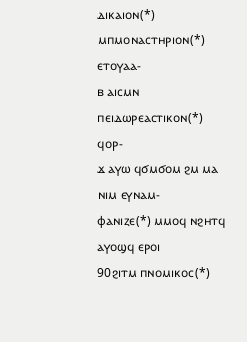ⲇⲓⲕⲁⲓⲟⲛ(*) ⲙⲡⲙⲟⲛⲁⲥⲧⲏⲣⲓⲟⲛ(*) ⲉⲧⲟⲩⲁⲁ-
ⲃ ⲁⲓⲥⲙⲛ ⲡⲉⲓⲇⲱⲣⲉⲁⲥⲧⲓⲕⲟⲛ(*) ϥⲟⲣ-
ϫ ⲁⲩⲱ ϥϭⲙϭⲟⲙ ϩⲙ ⲙⲁ ⲛⲓⲙ ⲉⲩⲛⲁⲙ-
ⲫⲁⲛⲓⲍⲉ(*) ⲙⲙⲟϥ ⲛϩⲏⲧϥ ⲁⲩⲟϣϥ ⲉⲣⲟⲓ
90ϩⲓⲧⲙ ⲡⲛⲟⲙⲓⲕⲟⲥ(*)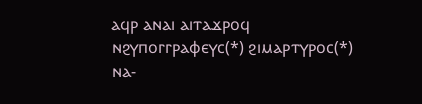ⲁϥⲣ ⲁⲛⲁⲓ ⲁⲓⲧⲁϫⲣⲟϥ
ⲛϩⲩⲡⲟⲅⲅⲣⲁⲫⲉⲩⲥ(*) ϩⲓⲙⲁⲣⲧⲩⲣⲟⲥ(*) ⲛⲁ-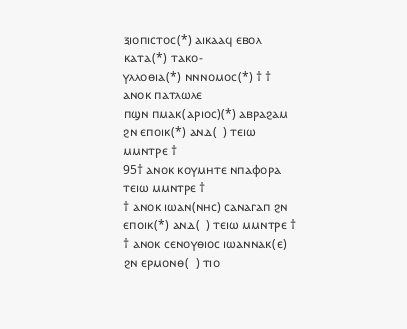ⲝⲓⲟⲡⲓⲥⲧⲟⲥ(*) ⲁⲓⲕⲁⲁϥ ⲉⲃⲟⲗ ⲕⲁⲧⲁ(*) ⲧⲁⲕⲟ-
ⲩⲗⲗⲟⲑⲓⲁ(*) ⲛⲛⲛⲟⲙⲟⲥ(*) † † ⲁⲛⲟⲕ ⲡⲁⲧⲗⲱⲗⲉ
ⲡϣⲛ ⲡⲙⲁⲕ(ⲁⲣⲓⲟⲥ)(*) ⲁⲃⲣⲁϩⲁⲙ ϩⲛ ⲉⲡⲟⲓⲕ(*) ⲁⲛⲇ(  ) ⲧⲉⲓⲱ ⲙⲙⲛⲧⲣⲉ †
95† ⲁⲛⲟⲕ ⲕⲟⲩⲙⲏⲧⲉ ⲛⲡⲁⲫⲟⲣⲁ ⲧⲉⲓⲱ ⲙⲙⲛⲧⲣⲉ †
† ⲁⲛⲟⲕ ⲓⲱⲁⲛ(ⲛⲏⲥ) ⲥⲁⲛⲁⲅⲁⲡ ϩⲛ ⲉⲡⲟⲓⲕ(*) ⲁⲛⲇ(  ) ⲧⲉⲓⲱ ⲙⲙⲛⲧⲣⲉ †
† ⲁⲛⲟⲕ ⲥⲉⲛⲟⲩⲑⲓⲟⲥ ⲓⲱⲁⲛⲛⲁⲕ(ⲉ) ϩⲛ ⲉⲣⲙⲟⲛⲑ(  ) ⲧⲓⲟ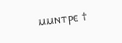ⲙⲙⲛⲧⲣⲉ †